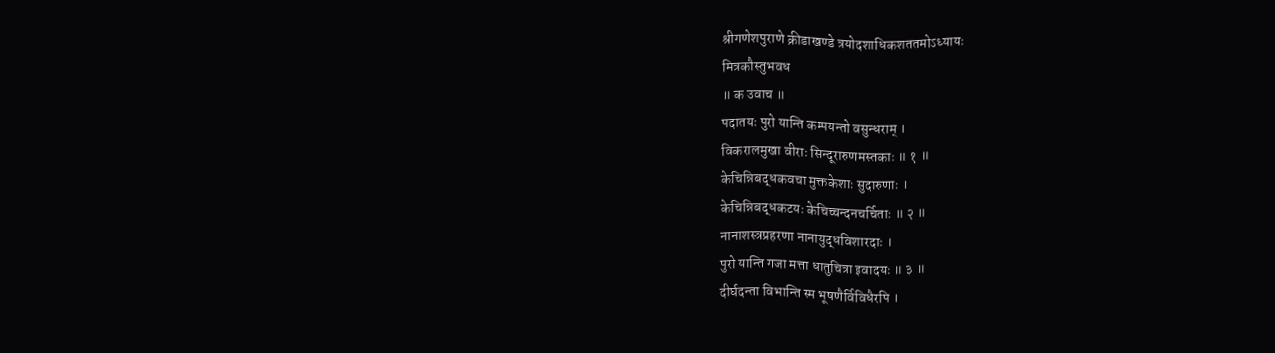श्रीगणेशपुराणे क्रीडाखण्डे त्रयोदशाधिकशततमोऽध्यायः
मित्रकौस्तुभवध
॥ क उवाच ॥
पदातयः पुरो यान्ति कम्पयन्तो वसुन्धराम् ।
विकरालमुखा वीराः सिन्दूरारुणमस्तकाः ॥ १ ॥
केचिन्निबद्धकवचा मुक्तकेशाः सुदारुणाः ।
केचिन्निबद्धकटयः केचिच्चन्दनचर्चिताः ॥ २ ॥
नानाशस्त्रप्रहरणा नानायुद्धविशारदाः ।
पुरो यान्ति गजा मत्ता धातुचित्रा इवादयः ॥ ३ ॥
दीर्घदन्ता विभान्ति स्म भूषणैर्विविधैरपि ।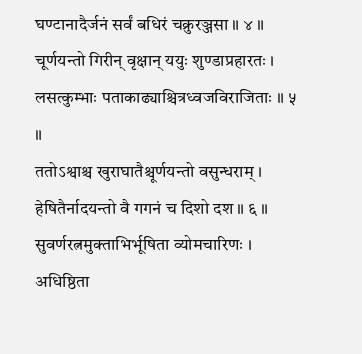घण्टानादैर्जनं सर्वं बधिरं चक्रुरञ्जसा ॥ ४ ॥
चूर्णयन्तो गिरीन् वृक्षान् ययुः शुण्डाप्रहारतः ।
लसत्कुम्भाः पताकाढ्याश्चित्रध्वजविराजिताः ॥ ५ ॥
ततोऽश्वाश्च खुराघातैश्चूर्णयन्तो वसुन्धराम् ।
हेषितैर्नादयन्तो वै गगनं च दिशो दश ॥ ६ ॥
सुवर्णरत्नमुक्ताभिर्भूषिता व्योमचारिणः ।
अधिष्ठिता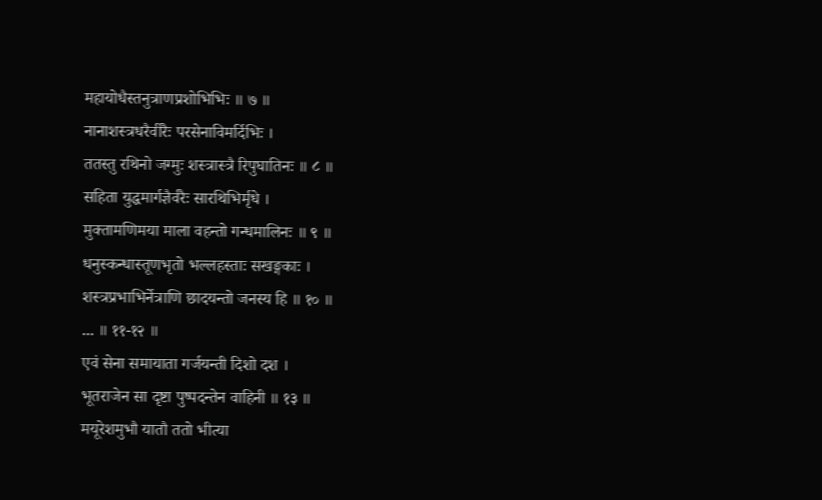महायोधैस्तनुत्राणप्रशोभिभिः ॥ ७ ॥
नानाशस्त्रधरैर्वीरैः परसेनाविमर्दिभिः ।
ततस्तु रथिनो जग्मुः शस्त्रास्त्रै रिपुघातिनः ॥ ८ ॥
सहिता युद्धमार्गज्ञैर्वरैः सारथिभिर्मृधे ।
मुक्तामणिमया माला वहन्तो गन्धमालिनः ॥ ९ ॥
धनुस्कन्धास्तूणभृतो भल्लहस्ताः सखङ्गकाः ।
शस्त्रप्रभाभिर्नेत्राणि छादयन्तो जनस्य हि ॥ १० ॥
... ॥ ११-१२ ॥
एवं सेना समायाता गर्जयन्ती दिशो दश ।
भूतराजेन सा दृष्टा पुष्पदन्तेन वाहिनी ॥ १३ ॥
मयूरेशमुभौ यातौ ततो भीत्या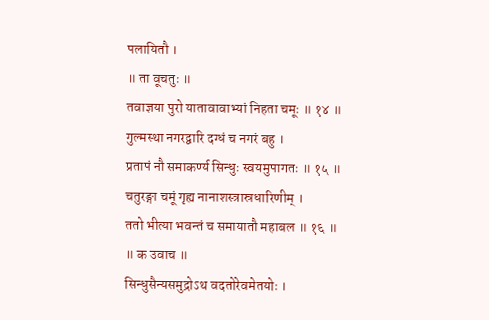पलायितौ ।
॥ ता वूचतुः ॥
तवाज्ञया पुरो यातावावाभ्यां निहता चमूः ॥ १४ ॥
गुल्मस्था नगरद्वारि दग्धं च नगरं बहु ।
प्रतापं नौ समाकर्ण्य सिन्धुः स्वयमुपागतः ॥ १५ ॥
चतुरङ्गा चमूं गृह्य नानाशस्त्रास्रधारिणीम् ।
ततो भीत्या भवन्तं च समायातौ महाबल ॥ १६ ॥
॥ क उवाच ॥
सिन्धुसैन्यसमुद्रोऽथ वदतोरेवमेतयोः ।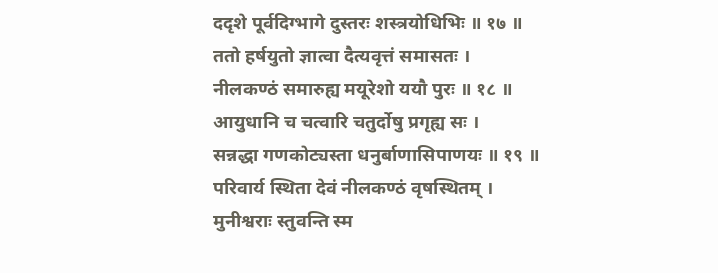ददृशे पूर्वदिग्भागे दुस्तरः शस्त्रयोधिभिः ॥ १७ ॥
ततो हर्षयुतो ज्ञात्वा दैत्यवृत्तं समासतः ।
नीलकण्ठं समारुह्य मयूरेशो ययौ पुरः ॥ १८ ॥
आयुधानि च चत्वारि चतुर्दोषु प्रगृह्य सः ।
सन्नद्धा गणकोट्यस्ता धनुर्बाणासिपाणयः ॥ १९ ॥
परिवार्य स्थिता देवं नीलकण्ठं वृषस्थितम् ।
मुनीश्वराः स्तुवन्ति स्म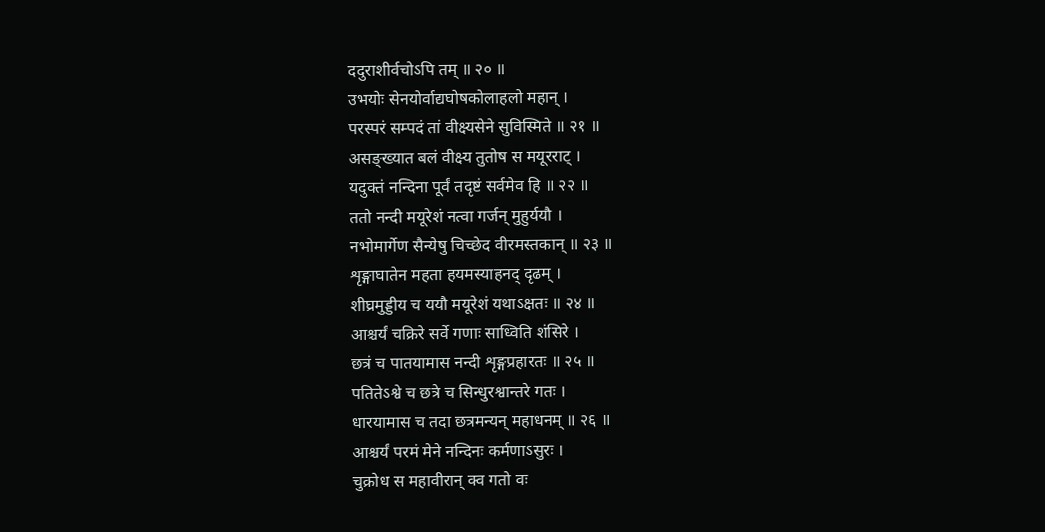ददुराशीर्वचोऽपि तम् ॥ २० ॥
उभयोः सेनयोर्वाद्यघोषकोलाहलो महान् ।
परस्परं सम्पदं तां वीक्ष्यसेने सुविस्मिते ॥ २१ ॥
असङ्ख्यात बलं वीक्ष्य तुतोष स मयूरराट् ।
यदुक्तं नन्दिना पूर्वं तदृष्टं सर्वमेव हि ॥ २२ ॥
ततो नन्दी मयूरेशं नत्वा गर्जन् मुहुर्ययौ ।
नभोमार्गेण सैन्येषु चिच्छेद वीरमस्तकान् ॥ २३ ॥
शृङ्गाघातेन महता हयमस्याहनद् दृढम् ।
शीघ्रमुड्डीय च ययौ मयूरेशं यथाऽक्षतः ॥ २४ ॥
आश्चर्यं चक्रिरे सर्वे गणाः साध्विति शंसिरे ।
छत्रं च पातयामास नन्दी शृङ्गप्रहारतः ॥ २५ ॥
पतितेऽश्वे च छत्रे च सिन्धुरश्वान्तरे गतः ।
धारयामास च तदा छत्रमन्यन् महाधनम् ॥ २६ ॥
आश्चर्यं परमं मेने नन्दिनः कर्मणाऽसुरः ।
चुक्रोध स महावीरान् क्व गतो वः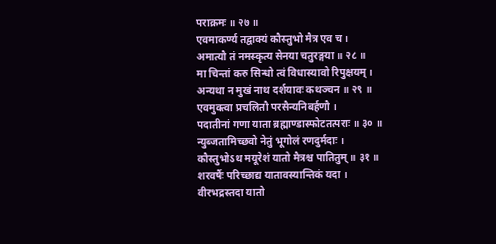पराक्रमः ॥ २७ ॥
एवमाकर्ण्य तद्वाक्यं कौस्तुभो मैत्र एव च ।
अमात्यौ तं नमस्कृत्य सेनया चतुरङ्गया ॥ २८ ॥
मा चिन्तां करु सिन्धो त्वं विधास्यावो रिपुक्षयम् ।
अन्यथा न मुखं नाथ दर्शयावः कथञ्चन ॥ २९ ॥
एवमुक्त्वा प्रचलितौ परसैन्यनिबर्हणौ ।
पदातीनां गणा याता ब्रह्माण्डास्फोटतत्पराः ॥ ३० ॥
न्युब्जतामिच्छवो नेतुं भूगोलं रणदुर्मदाः ।
कौस्तुभोऽथ मयूरेशं यातो मैत्रश्च पातितुम् ॥ ३१ ॥
शरवर्षैः परिच्छाद्य यातावस्यान्तिकं यदा ।
वीरभद्रस्तदा यातो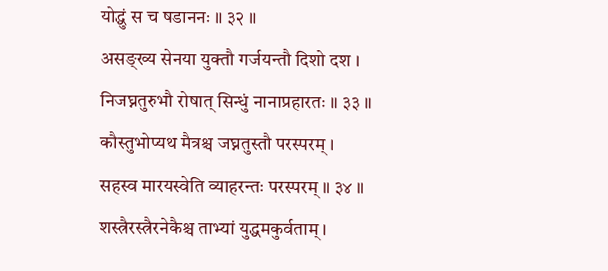योद्धुं स च षडाननः ॥ ३२ ॥
असङ्ख्य सेनया युक्तौ गर्जयन्तौ दिशो दश ।
निजघ्नतुरुभौ रोषात् सिन्धुं नानाप्रहारतः ॥ ३३ ॥
कौस्तुभोप्यथ मैत्रश्च जघ्नतुस्तौ परस्परम् ।
सहस्व मारयस्वेति व्याहरन्तः परस्परम् ॥ ३४ ॥
शस्त्रैरस्त्रैरनेकैश्च ताभ्यां युद्धमकुर्वताम् ।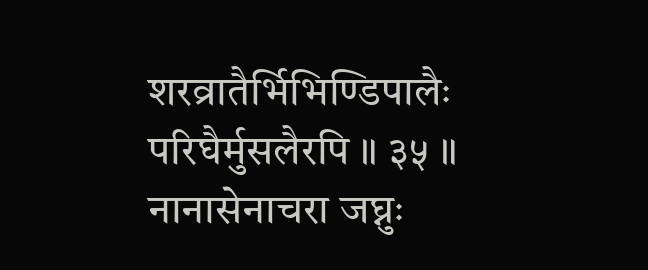शरव्रातैर्भिभिण्डिपालैः परिघैर्मुसलैरपि ॥ ३५ ॥
नानासेनाचरा जघ्नुः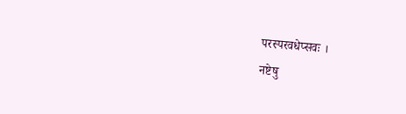परस्परवधेप्सवः ।
नष्टेषु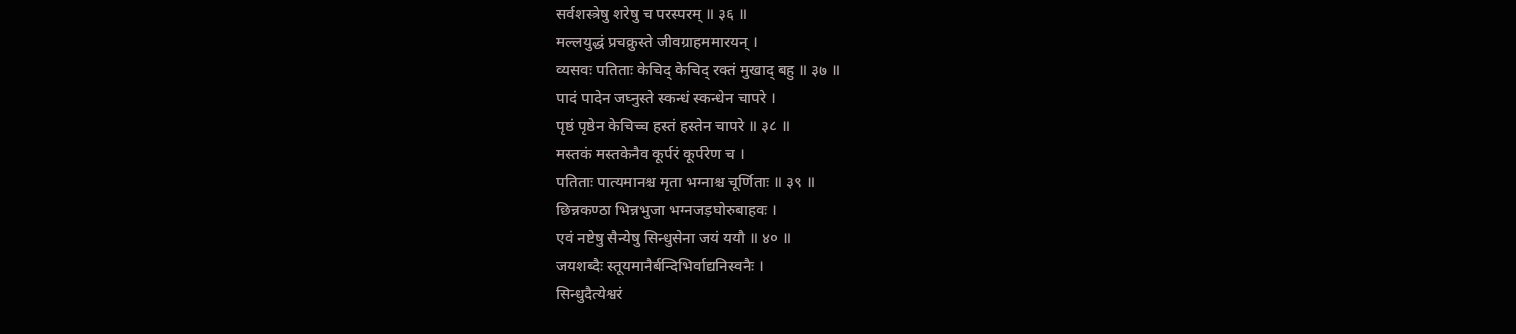सर्वशस्त्रेषु शरेषु च परस्परम् ॥ ३६ ॥
मल्लयुद्धं प्रचक्रुस्ते जीवग्राहममारयन् ।
व्यसवः पतिताः केचिद् केचिद् रक्तं मुखाद् बहु ॥ ३७ ॥
पादं पादेन जघ्नुस्ते स्कन्धं स्कन्धेन चापरे ।
पृष्ठं पृष्ठेन केचिच्च हस्तं हस्तेन चापरे ॥ ३८ ॥
मस्तकं मस्तकेनैव कूर्परं कूर्परेण च ।
पतिताः पात्यमानश्च मृता भग्नाश्च चूर्णिताः ॥ ३९ ॥
छिन्नकण्ठा भिन्नभुजा भग्नजड़घोरुबाहवः ।
एवं नष्टेषु सैन्येषु सिन्धुसेना जयं ययौ ॥ ४० ॥
जयशब्दैः स्तूयमानैर्बन्दिभिर्वाद्यनिस्वनैः ।
सिन्धुदैत्येश्वरं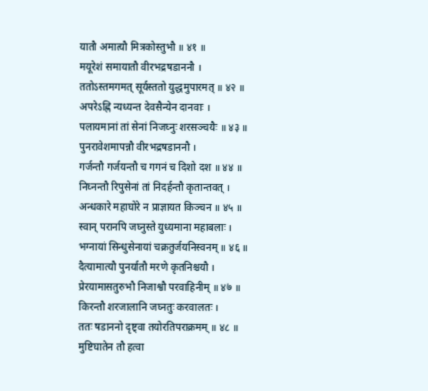यातौ अमात्यौ मित्रकोस्तुभौ ॥ ४१ ॥
मयूरेशं समायातौ वीरभद्रषडाननौ ।
ततोऽस्तमगमत् सूर्यस्ततो युद्धमुपारमत् ॥ ४२ ॥
अपरेऽह्नि न्यध्यन्त देवसैन्येन दानवाः ।
पलायमानां तां सेनां निजघ्नुः शरसञ्चयैः ॥ ४३ ॥
पुनरावेशमापन्नौ वीरभद्रषडाननौ ।
गर्जन्तौ गर्जयन्तौ च गगनं च दिशो दश ॥ ४४ ॥
निघ्नन्तौ रिपुसेनां तां निदर्हन्तौ कृतान्तवत् ।
अन्धकारे महाघोरे न प्राज्ञायत किञ्चन ॥ ४५ ॥
स्वान् परानपि जघ्नुस्ते युध्यमाना महाबलाः ।
भग्नायां सिन्धुसेनायां चक्रतुर्जयनिस्वनम् ॥ ४६ ॥
दैत्यामात्यौ पुनर्यातौ मरणे कृतनिश्चयौ ।
प्रेरयामासतुरुभौ निजाश्वौ परवाहिनीम् ॥ ४७ ॥
किरन्तौ शरजालानि जघ्नतुः करवालतः ।
ततः षडाननो दृष्ट्वा तयोरतिपराक्रमम् ॥ ४८ ॥
मुष्टिघातेन तौ हत्वा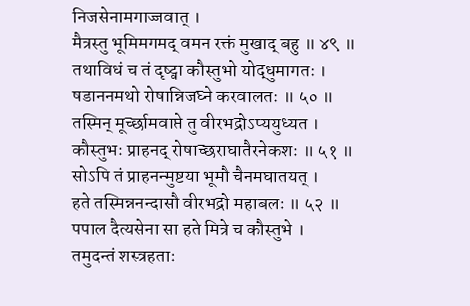निजसेनामगाज्जवात् ।
मैत्रस्तु भूमिमगमद् वमन रक्तं मुखाद् बहु ॥ ४९ ॥
तथाविधं च तं दृष्ट्वा कौस्तुभो योद्धुमागतः ।
षडाननमथो रोषान्निजघ्ने करवालतः ॥ ५० ॥
तस्मिन् मूर्च्छामवाप्ते तु वीरभद्रोऽप्ययुध्यत ।
कौस्तुभः प्राहनद् रोषाच्छराघातैरनेकशः ॥ ५१ ॥
सोऽपि तं प्राहनन्मुष्टया भूमौ चैनमघातयत् ।
हते तस्मिन्ननन्दासौ वीरभद्रो महाबलः ॥ ५२ ॥
पपाल दैत्यसेना सा हते मित्रे च कौस्तुभे ।
तमुदन्तं शस्त्रहताः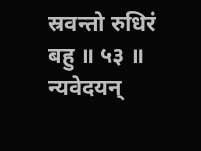स्रवन्तो रुधिरं बहु ॥ ५३ ॥
न्यवेदयन्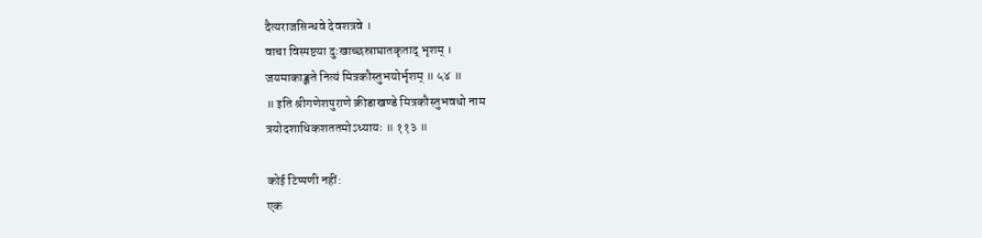दैत्यराजसिन्धवे देवशत्रवे ।
वाचा विस्पष्टया दुःखाच्छस्राघातकृताद् भृशम् ।
जयमाकाङ्क्षते नित्यं मित्रकौस्तुभयोर्भृशम् ॥ ५४ ॥
॥ इति श्रीगणेशपुराणे क्रीडाखण्डे मित्रकौस्तुभवधो नाम
त्रयोदशाधिकशततमोऽध्यायः ॥ ११३ ॥

कोई टिप्पणी नहीं:
एक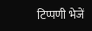टिप्पणी भेजें